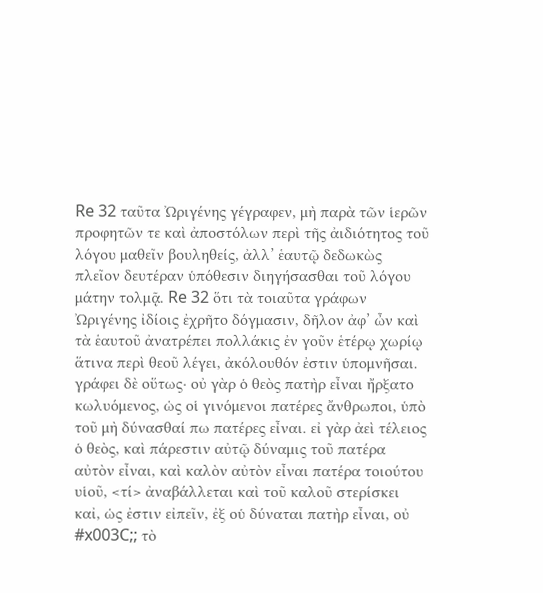Re 32 ταῦτα Ὠριγένης γέγραφεν, μὴ παρὰ τῶν ἱερῶν προφητῶν τε καὶ ἀποστόλων περὶ τῆς ἀιδιότητος τοῦ λόγου μαθεῖν βουληθείς, ἀλλ’ ἑαυτῷ δεδωκὼς πλεῖον δευτέραν ὑπόθεσιν διηγήσασθαι τοῦ λόγου μάτην τολμᾷ. Re 32 ὅτι τὰ τοιαῦτα γράφων Ὠριγένης ἰδίοις ἐχρῆτο δόγμασιν, δῆλον ἀφ’ ὦν καὶ τὰ ἑαυτοῦ ἀνατρέπει πολλάκις ἐν γοῦν ἑτέρῳ χωρίῳ ἅτινα περὶ θεοῦ λέγει, ἀκόλουθόν ἐστιν ὑπομνῆσαι. γράφει δὲ οὕτως· οὐ γὰρ ὁ θεὸς πατὴρ εἶναι ἤρξατο κωλυόμενος, ὡς οἱ γινόμενοι πατέρες ἄνθρωποι, ὑπὸ τοῦ μὴ δύνασθαί πω πατέρες εἶναι. εἰ γὰρ ἀεὶ τέλειος ὁ θεὸς, καὶ πάρεστιν αὐτῷ δύναμις τοῦ πατέρα αὐτὸν εἶναι, καὶ καλὸν αὐτὸν εἶναι πατέρα τοιούτου υἱοῦ, <τί> ἀναβάλλεται καὶ τοῦ καλοῦ στερίσκει καἰ, ὡς ἐστιν εἰπεῖν, ἐξ οὑ δύναται πατὴρ εἶναι, οὐ #x003C;; τὸ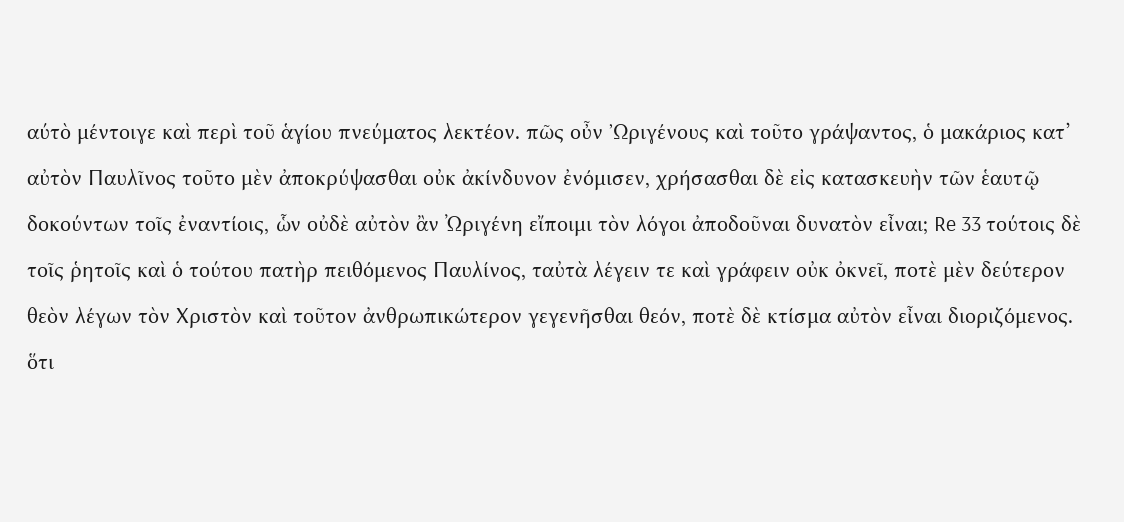αύτὸ μέντοιγε καὶ περὶ τοῦ ἁγίου πνεύματος λεκτέον. πῶς οὖν ᾿Ωριγένους καὶ τοῦτο γράψαντος, ὁ μακάριος κατ’ αὐτὸν Παυλῖνος τοῦτο μὲν ἀποκρύψασθαι οὐκ ἀκίνδυνον ἐνόμισεν, χρήσασθαι δὲ εἰς κατασκευὴν τῶν ἑαυτῷ δοκούντων τοῖς ἐναντίοις, ὧν οὐδὲ αὐτὸν ἂν Ὠριγένη εἴποιμι τὸν λόγοι ἀποδοῦναι δυνατὸν εἶναι; Re 33 τούτοις δὲ τοῖς ῥητοῖς καὶ ὁ τούτου πατὴρ πειθόμενος Παυλίνος, ταὐτὰ λέγειν τε καὶ γράφειν οὐκ ὀκνεῖ, ποτὲ μὲν δεύτερον θεὸν λέγων τὸν Χριστὸν καὶ τοῦτον ἀνθρωπικώτερον γεγενῆσθαι θεόν, ποτὲ δὲ κτίσμα αὐτὸν εἶναι διοριζόμενος. ὅτι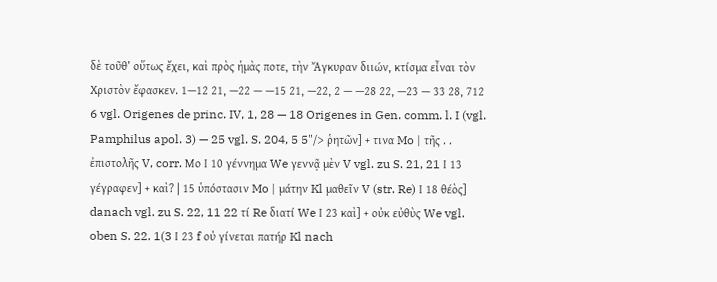δὲ τοῦθ’ οὕτως ἔχει, καὶ πρὸς ἡμὰς ποτε, τὴν Ἄγκυραν διιών, κτίσμα εἶναι τὸν Χριστὸν ἔφασκεν. 1—12 21, —22 — —15 21, —22, 2 — —28 22, —23 — 33 28, 712 6 vgl. Origenes de princ. IV, 1, 28 — 18 Origenes in Gen. comm. l. I (vgl. Pamphilus apol. 3) — 25 vgl. S. 204, 5 5"/> ῥητῶν] + τινα Mo | τῆς . . ἐπιστολῆς V, corr. Μο Ι 10 γέννημα We γεννᾷ μὲν V vgl. zu S. 21, 21 Ι 13 γέγραφεν] + καὶ? | 15 ὑπόστασιν Mo | μάτην Kl μαθεῖν V (str. Re) Ι 18 θέὸς] danach vgl. zu S. 22, 11 22 τί Re διατί We Ι 23 καὶ] + οὐκ εὐθὺς We vgl. oben S. 22. 1(3 Ι 23 f οὐ γίνεται πατήρ Kl nach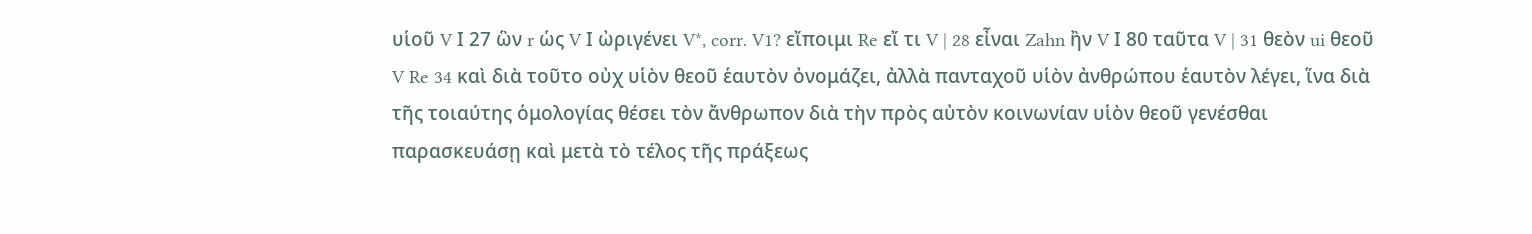υἱοῦ V Ι 27 ὣν r ὡς V Ι ὠριγένει V*, corr. V1? εἴποιμι Re εἴ τι V | 28 εἶναι Zahn ἢν V Ι 80 ταῦτα V | 31 θεὸν ui θεοῦ V Re 34 καὶ διὰ τοῦτο οὐχ υἱὸν θεοῦ ἑαυτὸν ὀνομάζει, ἀλλὰ πανταχοῦ υἱὸν ἀνθρώπου ἑαυτὸν λέγει, ἵνα διὰ τῆς τοιαύτης ὁμολογίας θέσει τὸν ἄνθρωπον διὰ τὴν πρὸς αὐτὸν κοινωνίαν υἱὸν θεοῦ γενέσθαι παρασκευάσῃ καὶ μετὰ τὸ τέλος τῆς πράξεως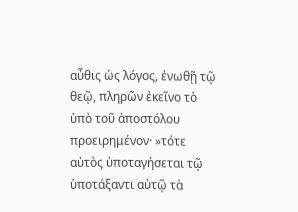αὖθις ὡς λόγος, ἐνωθῇ τῷ θεῷ, πληρῶν ἐκεῖνο τὸ ὑπὸ τοῦ ἀποστόλου προειρημένον· »τότε αὐτὸς ὑποταγήσεται τῷ ὑποτάξαντι αὐτῷ τὰ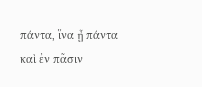πάντα, ἵνα ᾖ πάντα καὶ ἐν πᾶσιν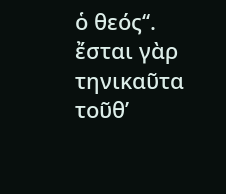ὁ θεός‘‘. ἔσται γὰρ τηνικαῦτα τοῦθ’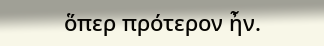ὅπερ πρότερον ἦν.